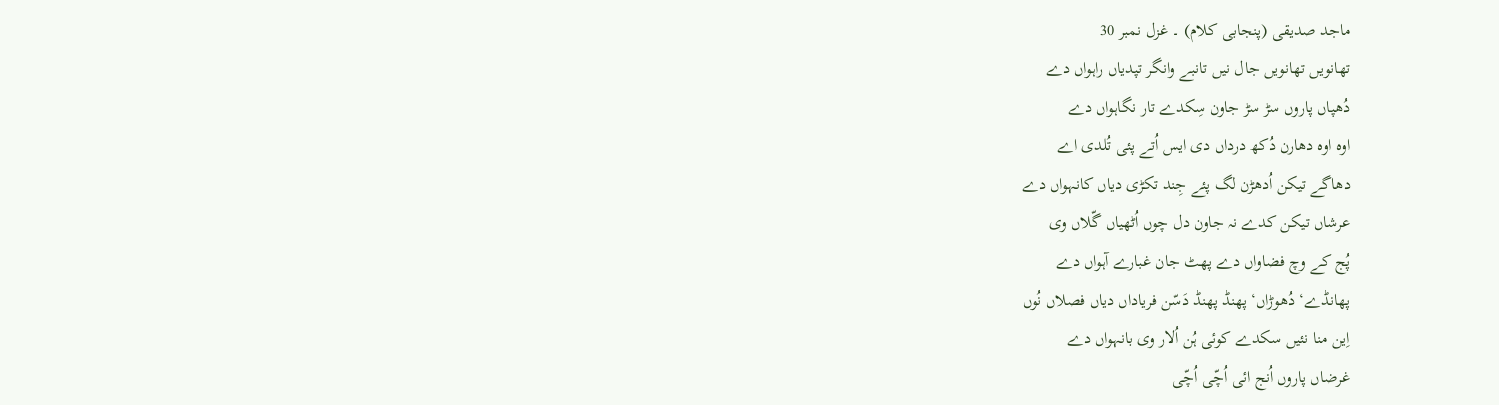ماجد صدیقی (پنجابی کلام) ۔ غزل نمبر 30
تھانویں تھانویں جال نیں تانبے وانگر تپدیاں راہواں دے
دُھپاں پاروں سڑ سڑ جاون سِکدے تار نگاہواں دے
اوہ اوہ دھارن دُکھ درداں دی ایس اُتے پئی تُلدی اے
دھاگے تیکن اُدھڑن لگ پئے جِند تکڑی دیاں کانہواں دے
عرشاں تیکن کدے نہ جاون دل چوں اُٹھیاں گّلاں وی
پُج کے وچ فضاواں دے پھٹ جان غبارے آہواں دے
پھانڈے‘ دُھوڑاں‘ پھنڈ پھنڈ دَسّن فریاداں دیاں فصلاں نُوں
اِین منا نئیں سکدے کوئی ہُن اُلار وی بانہواں دے
غرضاں پاروں اُنج ائی اُچّی اُچّی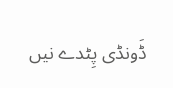ڈَونڈی پِٹدے نیں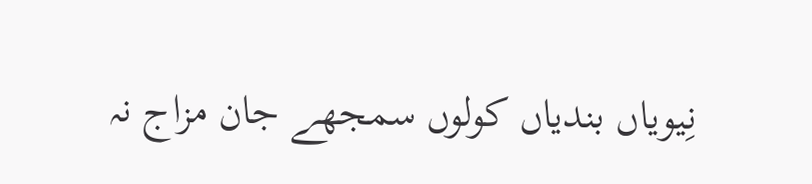نِیویاں بندیاں کولوں سمجھے جان مزاج نہ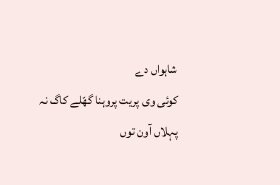شاہواں دے
کوئی وی پریت پروہنا گھّلے کاگ نہ پہلاں آون توں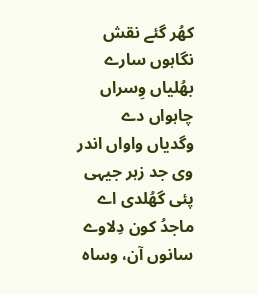کھُر گئے نقش نگاہوں سارے بھُلیاں وِسراں چاہواں دے
وگدیاں واواں اندر وی جد زہر جیہی پئی گھُلدی اے
ماجدُ کون دِلاوے سانوں آن، وساہ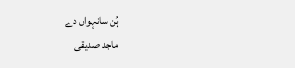ہُن سانہواں دے
ماجد صدیقی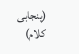(پنجابی کلام)